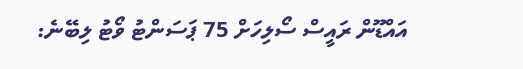އައްޑޫން ރައީސް ސޯލިހަށް 75 ޕަސަންޓު ވޯޓު ލިބޭނެ: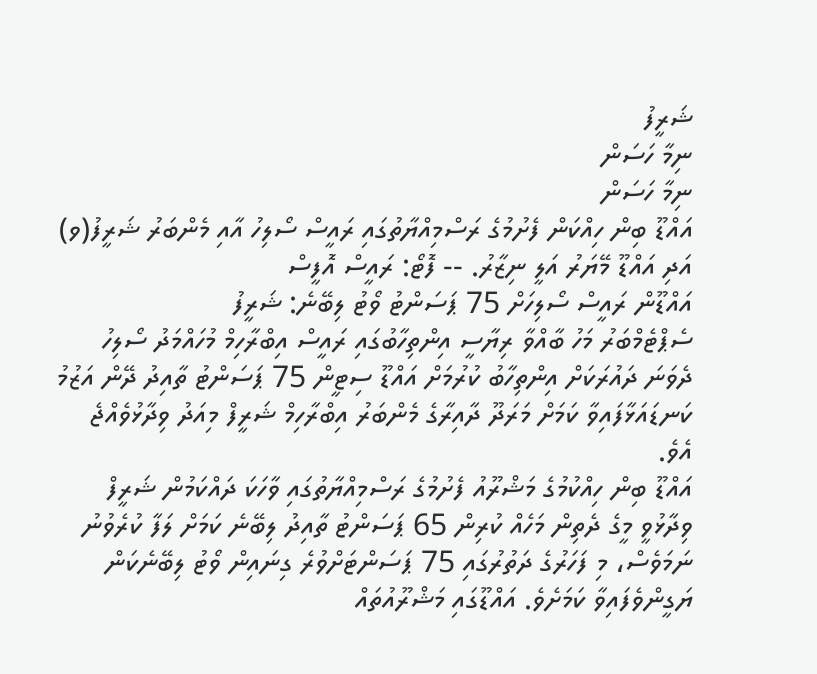ޝަރީފު
ނިމާ ހަސަން
ނިމާ ހަސަން
އައްޑޫ ބިން ހިއްކަން ފެށުމުގެ ރަސްމިއްޔާތުގައި ރައީސް ސޯލިހު އާއި މެންބަރު ޝަރީފު(ވ) އަދި އައްޑޫ މޭޔަރު އަލީ ނިޒާރު. -- ފޮޓޯ: ރައީސް އޮފީސް
އައްޑޫން ރައީސް ސޯލިހަށް 75 ޕަސަންޓު ވޯޓު ލިބޭނެ: ޝަރީފު
ސެޕްޓެމްބަރު މަހު ބާއްވާ ރިޔާސީ އިންތިހާބުގައި ރައީސް އިބްރާހިމް މުހައްމަދު ސޯލިހު ދެވަނަ ދައުރަކަށް އިންތިހާބު ކުރުމަށް އައްޑޫ ސިޓީން 75 ޕަސަންޓު ތާއިދު ދޭން އަޒުމު ކަނޑައަޅާފައިވާ ކަމަށް މަރަދޫ ދާއިރާގެ މެންބަރު އިބްރާހިމް ޝަރީފް މިއަދު ވިދާޅުވެއްޖެ އެވެ.
އައްޑޫ ބިން ހިއްކުމުގެ މަޝްރޫއު ފެށުމުގެ ރަސްމިއްޔާތުގައި ވާހަކަ ދައްކަމުން ޝަރީފް ވިދާޅުވީ މީގެ ދެތިން މަހެއް ކުރިން 65 ޕަސަންޓު ތާއިދު ލިބޭނެ ކަމަށް ލަފާ ކުރެވުނު ނަމަވެސް، މި ފަހަރުގެ ދަތުރުގައި 75 ޕަސަންޓަށްވުރެ ގިނައިން ވޯޓު ލިބޭނެކަން ޔަގީންވެފައިވާ ކަމަށެވެ. އައްޑޫގައި މަޝްރޫއުތައް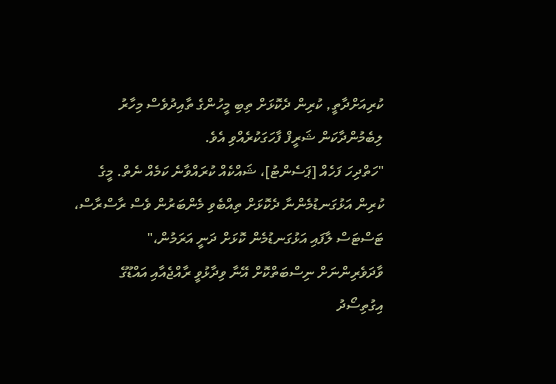ކުރިއަށްދާތީ, ކުރިން ދެކޮޅަށް ތިބި މީހުންގެ ތާއިދުވެސް މިހާރު ލިބެމުންދާކަން ޝަރީފް ފާހަގަކުރެއްވި އެވެ.
"ހަތްދިހަ ފަހެއް [ޕަސެންޓު]، ޝައްކެއް ކުރައްވާނެ ކަމެއް ނެތް. މީގެ ކުރިން އަޅުގަނޑުމެންނާ ދެކޮޅަށް ތިއްބެވި މެންބަރުން ވެސް ރާސްރާސް، ޓަސްޓަސް ލާފައި އަޅުގަނޑުމެން ކޮޅަށް ދަނީ އަރަމުން،"
ވާދަވެރިންނަށް ނިސްބަތްކޮށް އޭނާ ވިދާޅުވީ ރާއްޖެއާއި އައްޑޫގެ އިގުތިސޯދު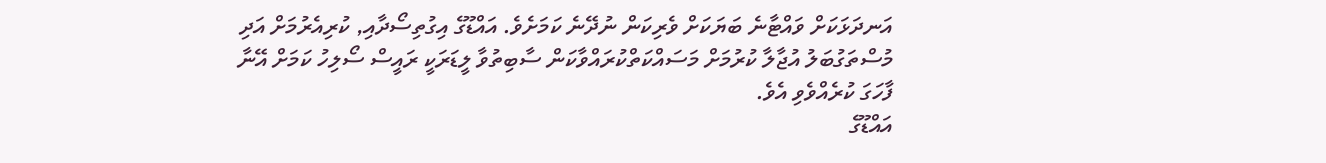އަނދަޅަކަށް ވައްޓާނެ ބަޔަކަށް ވެރިކަން ނުދޭނެ ކަމަށެވެ. އައްޑޫގެ އިގުތިސޯދާއި, ކުރިއެރުމަށް އަދި މުސްތަގުބަލު އުޖާލާ ކުރުމަށް މަސައްކަތްކުރައްވާކަން ސާބިތުވާ ލީޑަރަކީ ރައީސް ސޯލިހު ކަމަށް އޭނާ ފާހަގަ ކުރެއްވެވި އެވެ.
އައްޑޫގެ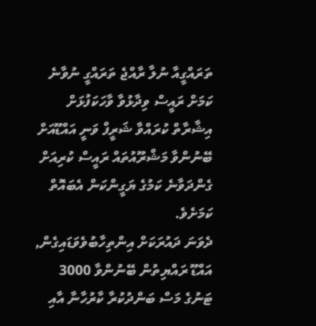ތަރައްގީއާ ނުލާ ރާއްޖެ ތަރައްގީ ނުވާނެ ކަމަށް ރައީސް ވިދާޅުވާ ވާހަކަފުޅަށް އިޝާރާތް ކުރައްވާ ޝަރީފް ވަނީ އައްޑޫއަށް ބޭނުންވާ މަޝްރޫއުތައް ރައީސް ކުރިއަށް ގެންދަވާނެ ކަމުގެ ޔަގީންކަން އެބައޮތް ކަމަށެވެ.
ދެވަނަ ދައުރަކަށް އިންތިހާބުވެވަޑައިގެން, އައްޑޫ ރައްޔިތުން ބޭނުންވާ 3000 ޓަނުގެ މަސް ބަންދުކުރާ ކާރުހާނާ އާއި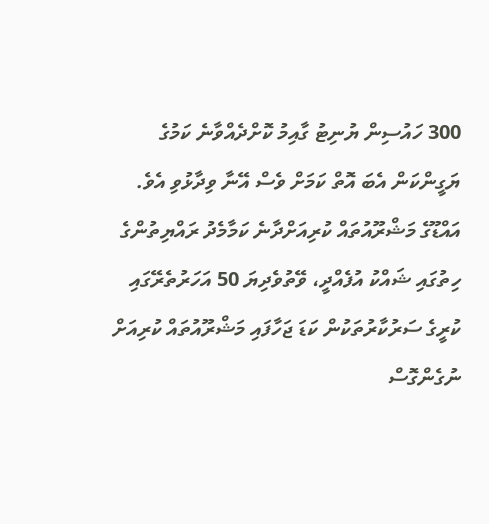300 ހައުސިން ޔުނިޓު ގާއިމު ކޮށްދެއްވާނެ ކަމުގެ ޔަގީންކަން އެބަ އޮތް ކަމަށް ވެސް އޭނާ ވިދާޅުވި އެވެ.
އައްޑޫގެ މަޝްރޫއުތައް ކުރިއަށްދާނެ ކަމާމެދު ރައްޔިތުންގެ ހިތުގައި ޝައްކު އުފެއްދީ، ވޭތުވެދިޔަ 50 އަހަރުތެރޭގައި ކުރީގެ ސަރުކާރުތަކުން ކަޑަ ޖަހާފައި މަޝްރޫއުތައް ކުރިއަށް ނުގެންގޮސް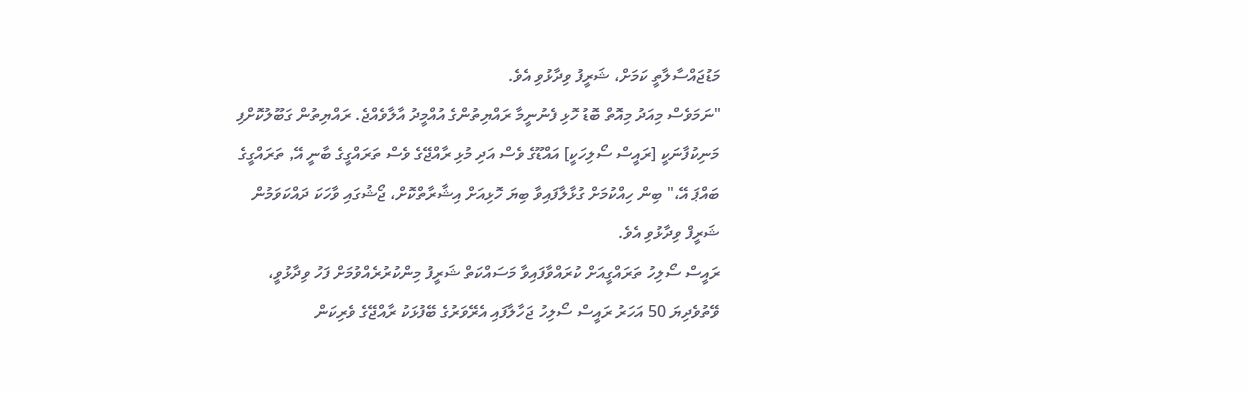މަޑުޖައްސާލާތީ ކަމަށް، ޝަރީފު ވިދާޅުވި އެވެ.
"ނަމަވެސް މިއަދު މިއޮތް ބޮޑު ހޮޅި ފެނުނީމާ ރައްޔިތުންގެ އުއްމީދު އާލާވެއްޖެ. ރައްޔިތުން ގަބޫލުކޮށްފި މަނިކުފާނަކީ [ރައީސް ސޯލިހަކީ] އައްޑޫގެ ވެސް އަދި މުޅި ރާއްޖޭގެ ވެސް ތަރައްގީގެ ބާނީ އޭ, ތަރައްގީގެ ބައްޕަ އޭ،" ބިން ހިއްކުމަށް ގުޅާލާފައިވާ ބިޔަ ހޮޅިއަށް އިޝާރާތްކޮށް، ޖޯޝުގައި ވާހަކަ ދައްކަވަމުން ޝަރީފް ވިދާޅުވި އެވެ.
ރައީސް ސޯލިހު ތަރައްގީއަށް ކުރައްވާފައިވާ މަސައްކަތް ޝަރީފު މިންކުރުރެއްވުމަށް ފަހު ވިދާޅުވީ، ވޭތުވެދިޔަ 50 އަހަރު ރައީސް ސޯލިހު ޖަހާލާފައި އެރޭވަރުގެ ބޭފުޅަކު ރާއްޖޭގެ ވެރިކަން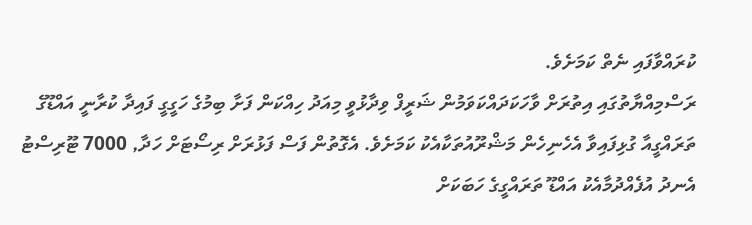ކުރައްވާފައި ނެތް ކަމަށެވެ.
ރަސްމިއްޔާތުގައި އިތުރަށް ވާހަކަދައްކަވަމުން ޝަރީފް ވިދާޅުވީ މިއަދު ހިއްކަން ފަށާ ބިމުގެ ހަގީގީ ފައިދާ ކުރާނީ އައްޑޫގެ ތަރައްގީއާ ގުޅިފައިވާ އެހެނިހެން މަޝްރޫއުތަކާއެކު ކަމަށެވެ. އެގޮތުން ފަސް ފަޅުރަށް ރިސޯޓަށް ހަދާ, 7000 ޓޫރިސްޓު އެނދު އުފެއްދުމާއެކު އައްޑޫ ތަރައްގީގެ ހަބަކަށް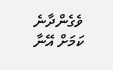ވެގެންދާނެ ކަމަށް އޭނާ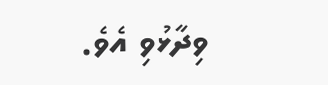ވިދާޅުވި އެވެ.